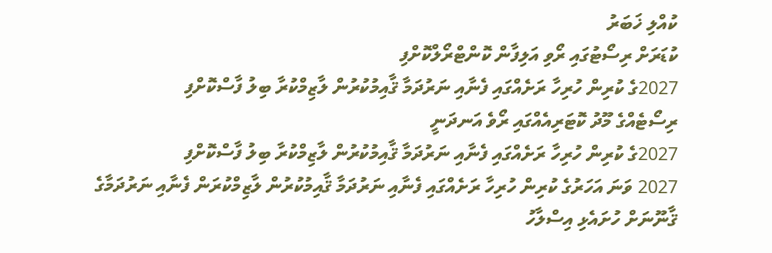ކުއްލި ޚަބަރު
ކުޑަރަށް ރިސޯޓުގައި ރޯވި އަލިފާން ކޮންޓްރޯލްކޮށްފި
2027ގެ ކުރިން ހުރިހާ ރަށެއްގައި ފެނާއި ނަރުދަމާ ޤާއިމުކުރުން ލާޒިމްކުރާ ބިލު ފާސްކޮށްފި
ރިސޯޓެއްގެ މޫދު ކޮޓަރިއެއްގައި ރޯވެ އަނދަނީ
2027ގެ ކުރިން ހުރިހާ ރަށެއްގައި ފެނާއި ނަރުދަމާ ޤާއިމުކުރުން ލާޒިމްކުރާ ބިލު ފާސްކޮށްފި
2027 ވަނަ އަހަރުގެ ކުރިން ހުރިހާ ރަށެއްގައި ފެނާއި ނަރުދަމާ ޤާއިމުކުރުން ލާޒިމްކުރަން ފެނާއި ނަރުދަމާގެ ޤާނޫނަށް ހުށައެޅި އިސްލާހު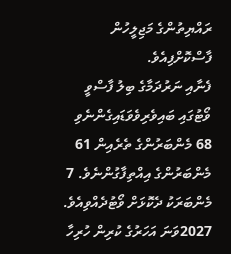ރައްޔިތުންގެ މަޖިލީހުން ފާސްކޮށްފިއެވެ.
ފެނާއި ނަރުދަމާގެ ބިލު ފާސްވީ ވޯޓުގައި ބައިވެރިވެވަޑައިގެންނެވި 68 މެންބަރުންގެ ތެރެއިން 61 މެންބަރުންގެ އިއްތިފާގުންނެވެ. 7 މެންބަރަކު ދެކޮޅަށް ވޯޓުދެއްވިއެވެ.
2027ވަނަ އަހަރުގެ ކުރިން ހުރިހާ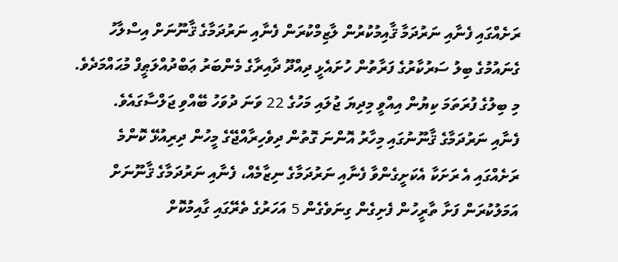ރަށެއްގައި ފެނާއި ނަރުދަމާ ޤާއިމުކުރުން ލާޒިމްކުރަން ފެނާއި ނަރުދަމާގެ ޤާނޫނަށް އިސްލާހު ގެނައުމުގެ ބިލު ސަރުކާރުގެ ފަރާތުން ހުށައެޅީ ދިއްދޫ ދާއިރާގެ މެންބަރު ޢަބްދުއްލަޠީފް މުޙައްމަދެވެ. މި ބިލުގެ ފުރަތަމަ ކިޔުން އިއްވީ މިދިޔަ ޖުލައި މަހުގެ 22 ވަނަ ދުވަހު ބޭއްވި ޖަލްސާގައެވެ.
ފެނާއި ނަރުދަމާގެ ޤާނޫނުގައި މިހާރު އޮންނަ ގޮތުން ދިވެހިރާއްޖޭގެ މީހުން ދިރިއުޅޭ ކޮންމެ ރަށެއްގައި އެ ރަށަކާ އެކަށީގެންވާ ފެނާއި ނަރުދަމާގެ ނިޒާމެއް، ފެނާއި ނަރުދަމާގެ ޤާނޫނަށް އަމަލުކުރަން ފަށާ ތާރީހުން ފެށިގެން ގިނަވެގެން 5 އަހަރުގެ ތެރޭގައި ގާއިމުކޮށް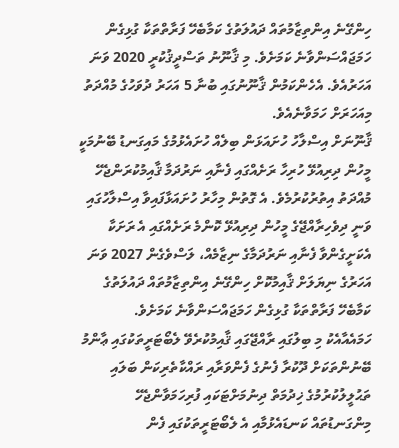ހިންގޭނެ އިންތިޒާމުތައް ދައުލަތުގެ ކަމާބެހޭ ފަރާތްތަކާ ގުޅިގެން ހަމަޖައްސަންވާނެ ކަމަށެވެ. މި ޤާނޫނު ތަސްދީޤުކުރީ 2020 ވަނަ އަހަރުއެވެ. އެހެންކަމުން ޤާނޫނުގައި ބުނާ 5 އަހަރު ދުވަހުގެ މުއްދަތު މިއަހަރަށް ހަމަވާނެއެވެ.
ޤާނޫނަށް އިސްލާހު ހުށައަޅަން ބިލެއް ހުށައެޅުމުގެ މައިގަނޑު ބޭނުމަކީ މީހުން ދިރިއުޅޭ ހުރިހާ ރަށެއްގައި ފެނާއި ނަރުދަމާ ޤާއިމުކުރަންޖެހޭ މުއްދަތު އިތުރުކުރުމެވެ. އެ ގޮތުން މިހާރު ހުށައަޅާފައިވާ އިސްލާހުގައި ވަނީ ދިވެހިރާއްޖޭގެ މީހުން ދިރިއުޅޭ ކޮންމެ ރަށެއްގައި އެ ރަށަކާ އެކަށީގެންވާ ފެނާއި ނަރުދަމާގެ ނިޒާމެއް، ލަސްވެގެން 2027 ވަނަ އަހަރުގެ ނިޔަލަށް ޤާއިމުކޮށް ހިންގޭނެ އިންތިޒާމުތައް ދައުލަތުގެ ކަމާބެހޭ ފަރާތްތަކާ ގުޅިގެން ހަމަޖައްސަންވާނެ ކަމަށެވެ.
ހަމައެއާއެކު މި ބިލުގައި ރާއްޖޭގައި ޤާއިމުކުރެވޭ ލެބޯޓަރީތަކުގައި ޢާންމު ބޭނުންތަކަށް ދޫކުރާ ފެނުގެ ފެންވަރާއި ރައްކާތެރިކަން ބަލައި ތަޙުލީލުކުރުމުގެ ޚިދުމަތް ދިނުމަށްޓަކައި ފުރިހަމަވާންޖެހޭ މިންގަނޑުތައް ކަނޑައެޅުމާއި އެ ލެބޯޓަރީތަކުގައި ފެން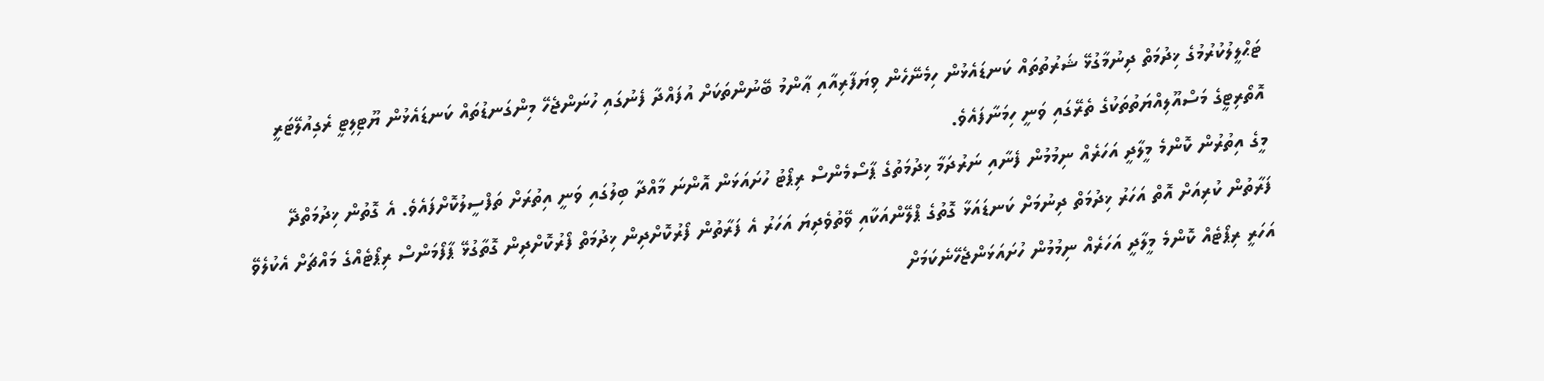ޓަޙްލީލުކުރުމުގެ ޚިދުމަތް ދިނުމާގުޅޭ ޝަރުތުތައް ކަނޑައެޅުން ހިމެނޭހެން ވިޔަފާރިއާއި ޢާންމު ބޭނުންތަކަށް އުފައްދާ ފެނުގައި ހުނަންޖެހޭ މިންގަނޑުތައް ކަނޑައެޅުން ޔޫޓިލިޓީ ރެގިއުލޭޓަރީ އޮތޯރިޓީގެ މަސްއޫލިއްޔަތުތަކުގެ ތެރޭގައި ވަނީ ހިމަނާފައެވެ.
މީގެ އިތުރުން ކޮންމެ މީލާދީ އަހަރެއް ނިމުމުން ފެނާއި ނަރުދަމާ ޚިދުމަތުގެ ޕާސޯމެންސް ރިޕޯޓު ހުށައަޅަން އޮންނަ މާއްދާ ބިލުގައި ވަނީ އިތުރަށް ތަފްސީލުކޮށްފައެވެ. އެ ގޮތުން ޚިދުމަތްދޭ ފަރާތުން ކުރިއަށް އޮތް އަހަރު ޚިދުމަތް ދިނުމަށް ކަނޑައަޅާ ގޮތުގެ ޕްލޭންއަކާއި ވޭތުވެދިޔަ އަހަރު އެ ފަރާތުން ފޯރުކޮށްދިން ޚިދުމަތް ފޯރުކޮށްދިން ގޮތާގުޅޭ ޕާފޯމަންސް ރިޕޯޓެއްގެ މައްޗަށް އެކުލެވޭ އަހަރީ ރިޕޯޓެއް ކޮންމެ މީލާދީ އަހަރެއް ނިމުމުން ހުށައަޅަންޖެހޭނެކަމަށް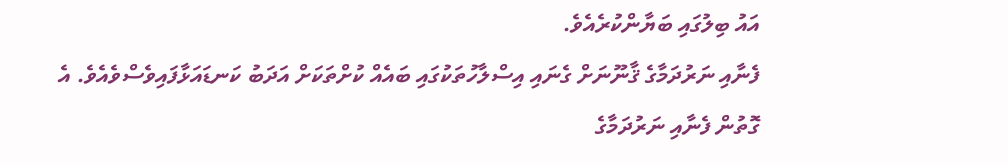އައު ބިލުގައި ބަޔާންކުރެއެވެ.
ފެނާއި ނަރުދަމާގެ ޤާނޫނަށް ގެނައި އިސްލާހުތަކުގައި ބައެއް ކުށްތަކަށް އަދަބު ކަނޑައަޅާފައިވެސްވެއެވެ. އެ ގޮތުން ފެނާއި ނަރުދަމާގެ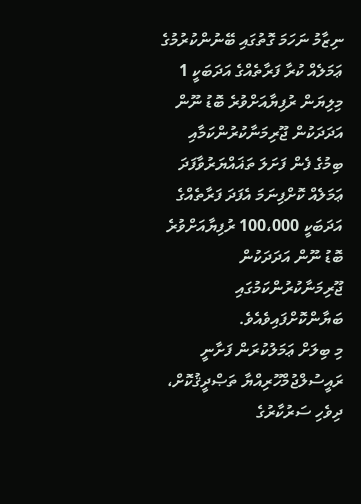ނިޒާމު ނަހަމަ ގޮތުގައި ބޭނުންކުރުމުގެ ޢަމަލެއް ކުރާ ފަރާތެއްގެ އަދަބަކީ 1 މިލިޔަން ރުފިޔާއަށްވުރެ ބޮޑު ނޫން އަދަދަކުން ޖޫރިމަނާކުރުންކަމާއި ބިމުގެ ފެން ފަށަލަ ތަޣައްޔަރުވާފަދަ ޢަމަލެއް ކޮށްފިނަމަ އެފަދަ ފަރާތެއްގެ އަދަބަކީ 100،000 ރުފިޔާއަށްވުރެ ބޮޑު ނޫން އަދަދަކުން ޖޫރިމަނާކުރުންކަމުގައި ބަޔާންކޮށްފައިވެއެވެ.
މި ބިލަށް ޢަމަލުކުރަން ފަށާނީ ރައީސުލްޖުމްހޫރިއްޔާ ތަޞްދީޤުކޮށް، ދިވެހި ސަރުކާރުގެ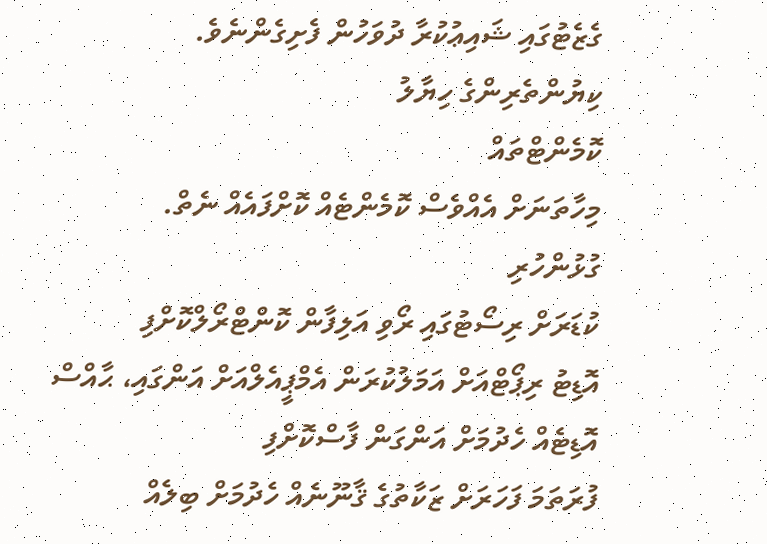ގެޒެޓުގައި ޝައިޢުކުރާ ދުވަހުން ފެށިގެންނެވެ.
ކިޔުންތެރިންގެ ހިޔާލު
ކޮމެންޓްތައް
މިހާތަނަށް އެއްވެސް ކޮމެންޓެއް ކޮށްފައެއް ނެތް.
ގުޅުންހުރި
ކުޑަރަށް ރިސޯޓުގައި ރޯވި އަލިފާން ކޮންޓްރޯލްކޮށްފި
އޮޑިޓު ރިޕޯޓްއަށް އަމަލުކުރަން އެމްޕީއެލްއަށް އަންގައި، ޙާއްސް އޮޑިޓެއް ހެދުމަށް އަންގަން ފާސްކޮށްފި
ފުރަތަމަ ފަހަރަށް ޒަކާތުގެ ޤާނޫނެއް ހެދުމަށް ބިލެއް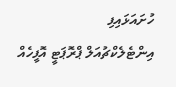ހުށައަޅައިފި
އިންޓެލެކްޗުއަލް ޕްރޮޕަޓީ އޮފީހެއް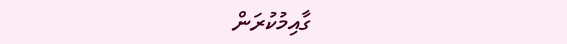ގާއިމުކުރަން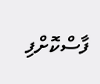ފާސްކޮށްފި